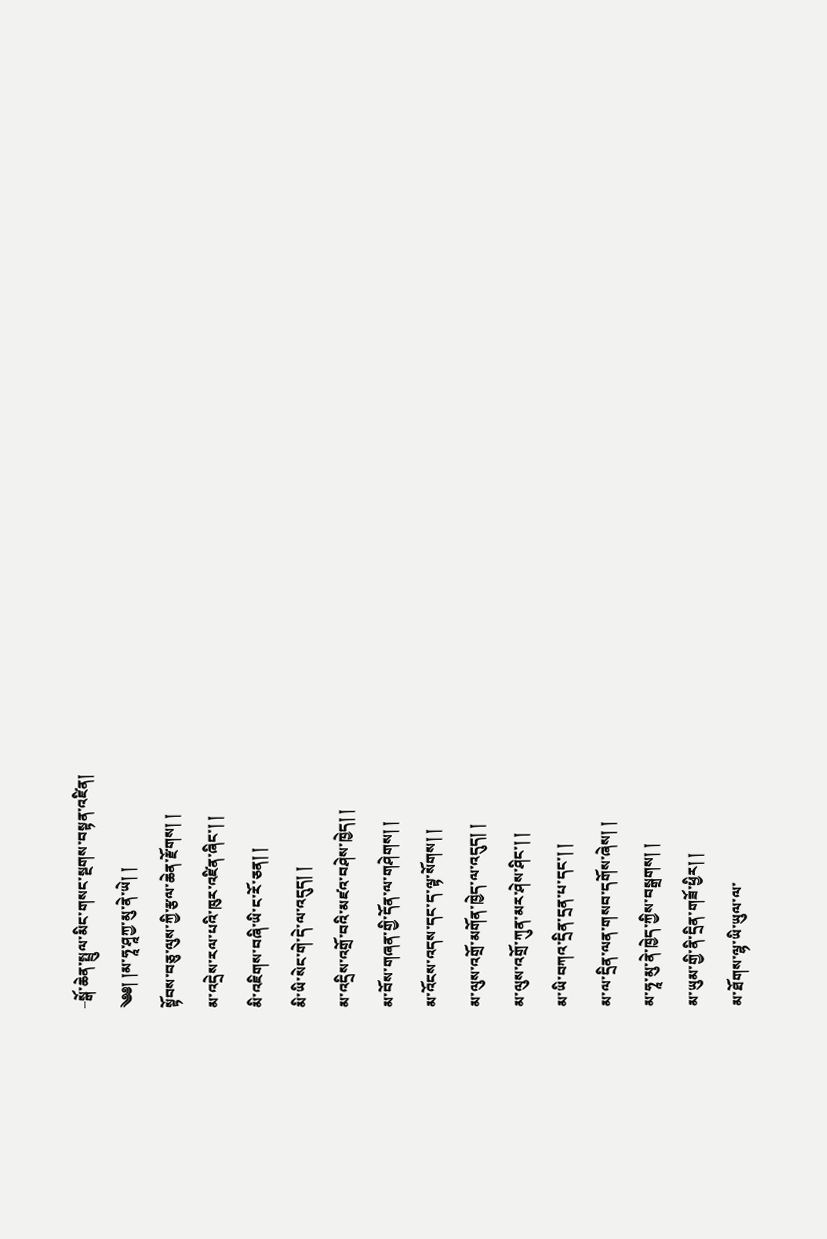–སྒོ་ཆེན་སྤྲུལ་མིང་གསང་སྔགས་བསྟན་འཛིན།
༄༅། །མ་ཧཱ་ཤཱཀྱ་མུ་ནེ་ཡེ། །
སྟོབས་བཅུ་ལུས་ཀྱི་རྩལ་ཆེན་རྫོགས། །
མ་འདྲེས་རལ་པའི་ཁུར་འཛིན་ཞིང་། །
མི་འཇིགས་བཞི་ཡི་ང་རོ་ཅན། །
མི་ཡི་སེང་གེ་དེ་ལ་འདུད། །
མ་འདྲིས་འགྲོ་བའི་མཛའ་བཤེས་ཁྱེད། །
མ་བོས་གཞན་གྱི་དོན་ལ་གཤེགས། །
མ་འོངས་འདས་དང་ད་ལྟ་སོགས། །
མ་ལུས་འགྲོ་མགོན་ཁྱེད་ལ་འདུད། །
མ་ལུས་འགྲོ་ཀུན་མར་ཤེས་ཤིང་། །
མ་ཡི་བཀའ་དྲིན་དྲན་པ་དང་། །
མ་ལ་དྲིན་ལན་གསབ་དགོས་ཞེས། །
མ་ཧཱ་མུ་ནེ་ཁྱེད་ཀྱིས་བསྒྲགས། །
མ་ཡུམ་གྱི་ནི་དྲིན་གཟོ་ཕྱིར། །
མ་ཐོགས་ལྷ་ཡི་ཡུལ་ལ་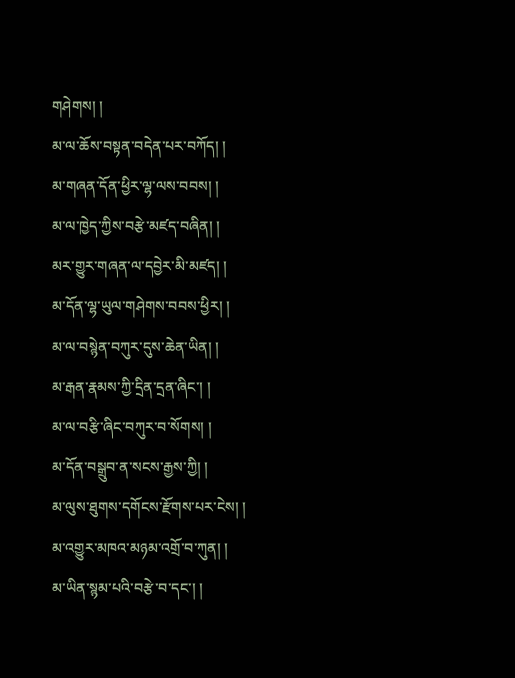གཤེགས། །
མ་ལ་ཆོས་བསྟན་བདེན་པར་བཀོད། །
མ་གཞན་དོན་ཕྱིར་ལྷ་ལས་བབས། །
མ་ལ་ཁྱེད་ཀྱིས་བརྩེ་མཛད་བཞིན། །
མར་གྱུར་གཞན་ལ་དབྱེར་མི་མཛད། །
མ་དོན་ལྷ་ཡུལ་གཤེགས་བབས་ཕྱིར། །
མ་ལ་བསྙེན་བཀུར་དུས་ཆེན་ཡིན། །
མ་རྒན་རྣམས་ཀྱི་དྲིན་དྲན་ཞིང་། །
མ་ལ་བརྩི་ཞིང་བཀུར་བ་སོགས། །
མ་དོན་བསྒྲུབ་ན་སངས་རྒྱས་ཀྱི། །
མ་ལུས་ཐུགས་དགོངས་རྫོགས་པར་ངེས། །
མ་འགྱུར་མཁའ་མཉམ་འགྲོ་བ་ཀུན། །
མ་ཡིན་སྙམ་པའི་བརྩེ་བ་དང་། །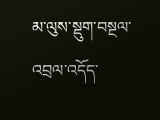མ་ལུས་སྡུག་བསྔལ་འབྲལ་འདོད་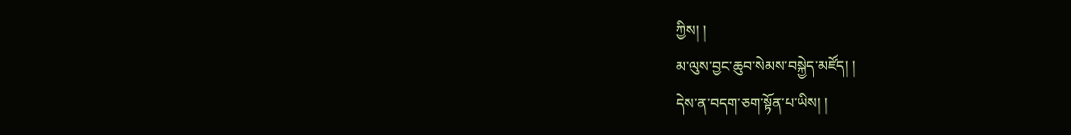ཀྱིས། །
མ་ལུས་བྱང་ཆུབ་སེམས་བསྐྱེད་མཛོད། །
དེས་ན་བདག་ཅག་སྟོན་པ་ཡིས། །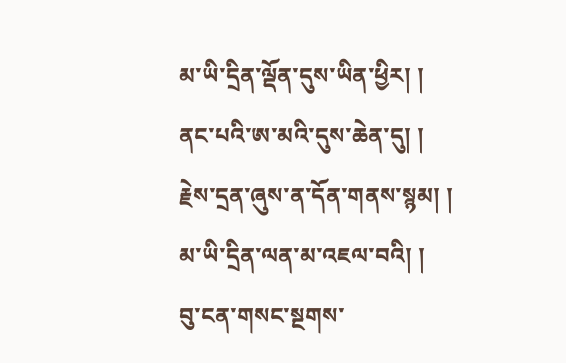མ་ཡི་དྲིན་ལྡོན་དུས་ཡིན་ཕྱིར། །
ནང་པའི་ཨ་མའི་དུས་ཆེན་དུ། །
རྗེས་དྲན་ཞུས་ན་དོན་གནས་སྙམ། །
མ་ཡི་དྲིན་ལན་མ་འཇལ་བའི། །
བུ་ངན་གསང་སྔགས་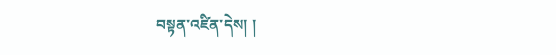བསྟན་འཛིན་དེས། །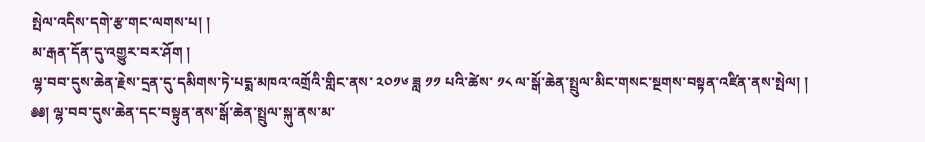སྤེལ་འདིས་དགེ་རྩ་གང་ལགས་པ། །
མ་རྒན་དོན་དུ་འགྱུར་བར་ཤོག །
ལྷ་བབ་དུས་ཆེན་རྗེས་དྲན་དུ་དམིགས་ཏེ་པདྨ་མཁའ་འགྲོའི་གླིང་ནས་ ༢༠༡༦ ཟླ ༡༡ པའི་ཚེས་ ༡༨ ལ་སྒོ་ཆེན་སྤྲུལ་མིང་གསང་སྔགས་བསྟན་འཛིན་ནས་སྤེལ། །
༅༅། ལྷ་བབ་དུས་ཆེན་དང་བསྟུན་ནས་སྒོ་ཆེན་སྤྲུལ་སྐུ་ནས་མ་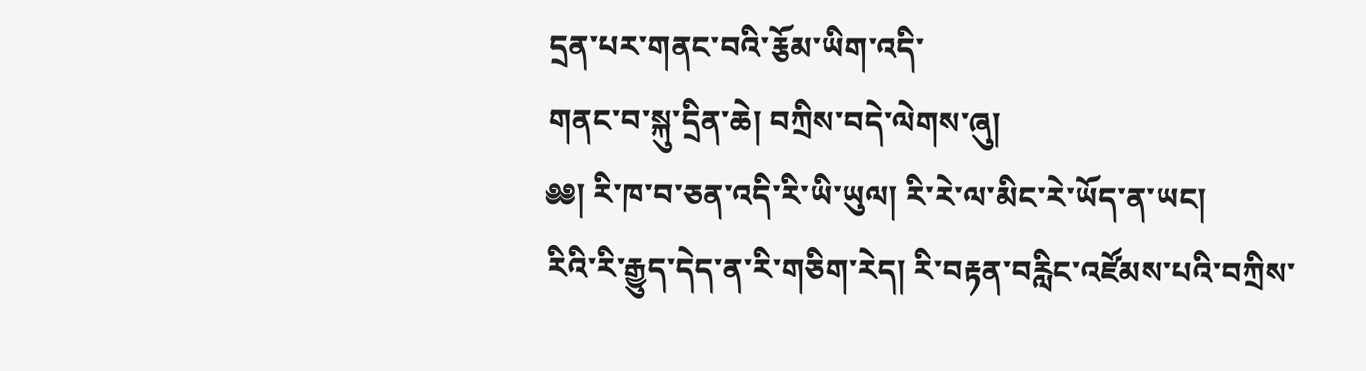དྲན་པར་གནང་བའི་རྕོམ་ཡིག་འདི་
གནང་བ་སྐུ་དྲིན་ཆེ། བཀྲིས་བདེ་ལེགས་ཞུ།
༅༅། རི་ཁ་བ་ཅན་འདི་རི་ཡི་ཡུལ། རི་རེ་ལ་མིང་རེ་ཡོད་ན་ཡང།
རིའི་རི་རྒྱུད་དེད་ན་རི་གཅིག་རེད། རི་བརྟན་བརླིང་འཛོམས་པའི་བཀྲིས་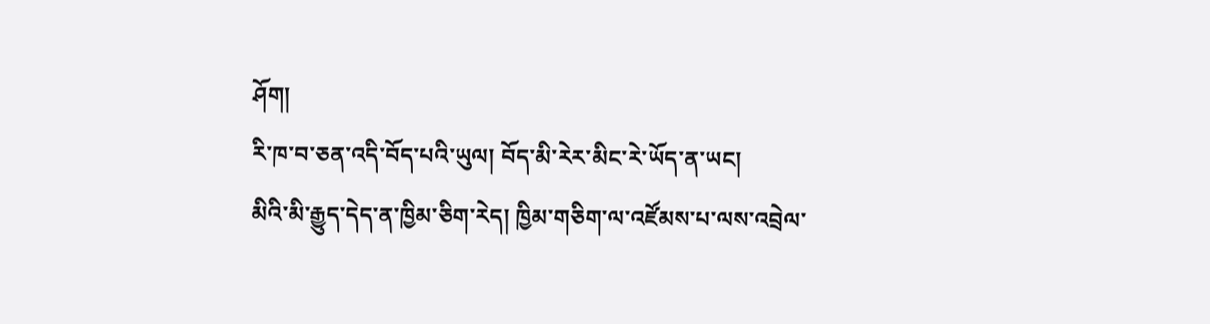ཤོག།
རི་ཁ་བ་ཅན་འདི་བོད་པའི་ཡུལ། བོད་མི་རེར་མིང་རེ་ཡོད་ན་ཡང།
མིའི་མི་རྒྱུད་དེད་ན་ཁྱིམ་ཅིག་རེད། ཁྱིམ་གཅིག་ལ་འཛོམས་པ་ལས་འབྲེལ་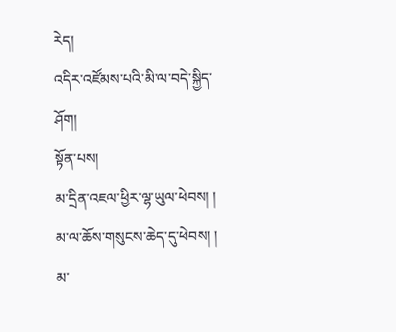རེད།
འདིར་འཛོམས་པའི་མི་ལ་བདེ་སྐྱིད་ཤོག།
སྟོན་པས།
མ་དྲིན་འཇལ་ཕྱིར་ལྷ་ཡུལ་ཕེབས། །
མ་ལ་ཆོས་གསུངས་ཆེད་དུ་ཕེབས། །
མ་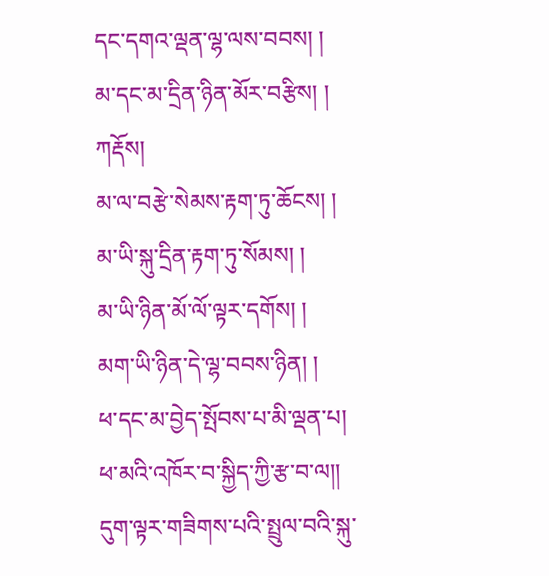དང་དགའ་ལྡན་ལྷ་ལས་བབས། །
མ་དང་མ་དྲིན་ཉིན་མོར་བརྩིས། །
ཀརྡོས།
མ་ལ་བརྩེ་སེམས་རྟག་ཏུ་ཆོངས། །
མ་ཡི་སྐུ་དྲིན་རྟག་ཏུ་སོམས། །
མ་ཡི་ཉིན་མོ་ལོ་ལྟར་དགོས། །
མག་ཡི་ཉིན་དེ་ལྷ་བབས་ཉིན། །
ཕ་དང་མ་བྱེད་སྤོབས་པ་མི་ལྡན་པ།
ཕ་མའི་འཁོར་བ་སྐྱིད་ཀྱི་རྩ་བ་ལ།།
དུག་ལྟར་གཟིགས་པའི་སྤྲུལ་བའི་སྐུ་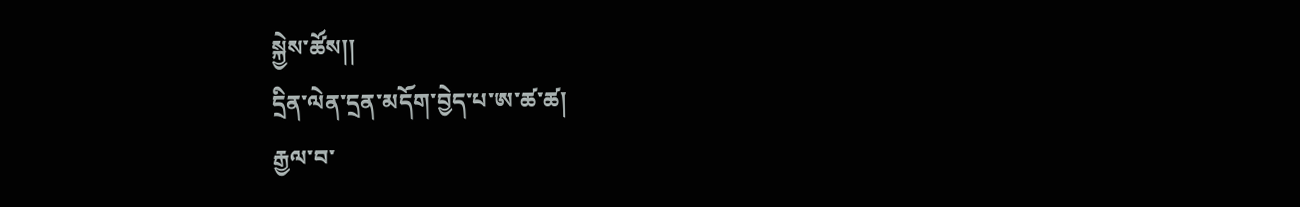སྐྱེས་ཚོས།།
དྲིན་ལེན་དྲན་མདོག་བྱེད་པ་ཨ་ཚ་ཚ།
རྒྱལ་བ་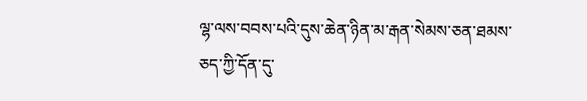ལྷ་ལས་བབས་པའི་དུས་ཆེན་ཉིན་མ་རྒན་སེམས་ཅན་ཐམས་ཅད་ཀྱི་དོན་དུ་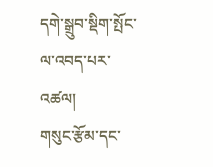དགེ་སྒྲུབ་སྡིག་སྤོང་ལ་འབད་པར་འཚལ།
གསུང་རྩོམ་དང་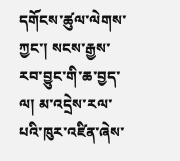དགོངས་ཚུལ་ལེགས་ཀྱང་། སངས་རྒྱས་རབ་བྱུང་གི་ཆ་བྱད་ལ། མ་འདྲེས་རལ་པའི་ཁུར་འཛིན་ཞེས་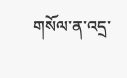གསོལ་ན་འདྲ་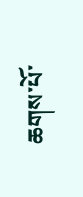ཆགས་པོ་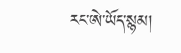རང་ཨེ་ཡོད་སྙམ།